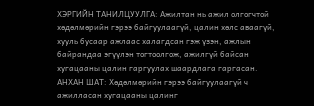ХЭРГИЙН ТАНИЛЦУУЛГА: Ажилтан нь ажил олгогчтой хөдөлмөрийн гэрээ байгуулаагүй, цалин хөлс аваагүй, хууль бусаар ажлаас халагдсан гэж үзэн, ажлын байрандаа эгүүлэн тогтоолгож, ажилгүй байсан хугацааны цалин гаргуулах шаардлага гаргасан. АНХАН ШАТ: Хөдөлмөрийн гэрээ байгуулаагүй ч ажилласан хугацааны цалинг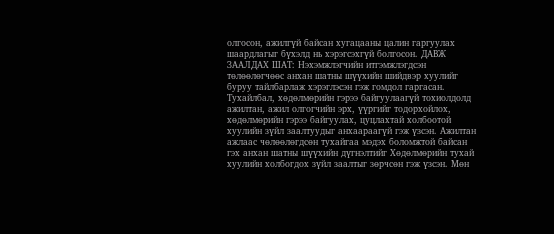олгосон, ажилгүй байсан хугацааны цалин гаргуулах шаардлагыг бүхэлд нь хэрэгсэхгүй болгосон. ДАВЖ ЗААЛДАХ ШАТ: Нэхэмжлэгчийн итгэмжлэгдсэн төлөөлөгчөөс анхан шатны шүүхийн шийдвэр хуулийг буруу тайлбарлаж хэрэглэсэн гэж гомдол гаргасан. Тухайлбал, хөдөлмөрийн гэрээ байгуулаагүй тохиолдолд ажилтан, ажил олгогчийн эрх, үүргийг тодорхойлох, хөдөлмөрийн гэрээ байгуулах, цуцлахтай холбоотой хуулийн зүйл заалтуудыг анхаараагүй гэж үзсэн. Ажилтан ажлаас чөлөөлөгдсөн тухайгаа мэдэх боломжтой байсан гэх анхан шатны шүүхийн дүгнэлтийг Хөдөлмөрийн тухай хуулийн холбогдох зүйл заалтыг зөрчсөн гэж үзсэн. Мөн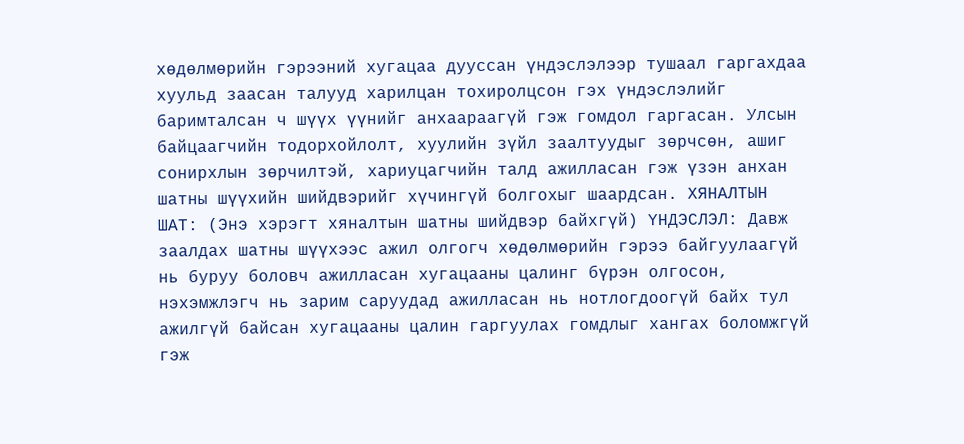хөдөлмөрийн гэрээний хугацаа дууссан үндэслэлээр тушаал гаргахдаа хуульд заасан талууд харилцан тохиролцсон гэх үндэслэлийг баримталсан ч шүүх үүнийг анхаараагүй гэж гомдол гаргасан. Улсын байцаагчийн тодорхойлолт, хуулийн зүйл заалтуудыг зөрчсөн, ашиг сонирхлын зөрчилтэй, хариуцагчийн талд ажилласан гэж үзэн анхан шатны шүүхийн шийдвэрийг хүчингүй болгохыг шаардсан. ХЯНАЛТЫН ШАТ: (Энэ хэрэгт хяналтын шатны шийдвэр байхгүй) ҮНДЭСЛЭЛ: Давж заалдах шатны шүүхээс ажил олгогч хөдөлмөрийн гэрээ байгуулаагүй нь буруу боловч ажилласан хугацааны цалинг бүрэн олгосон, нэхэмжлэгч нь зарим саруудад ажилласан нь нотлогдоогүй байх тул ажилгүй байсан хугацааны цалин гаргуулах гомдлыг хангах боломжгүй гэж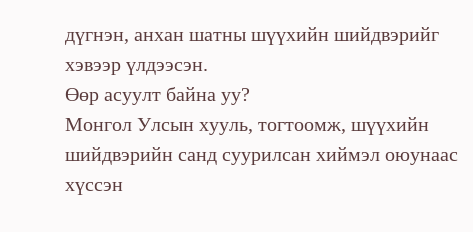дүгнэн, анхан шатны шүүхийн шийдвэрийг хэвээр үлдээсэн.
Өөр асуулт байна уу?
Монгол Улсын хууль, тогтоомж, шүүхийн шийдвэрийн санд суурилсан хиймэл оюунаас хүссэн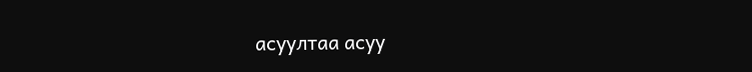асуултаа асуу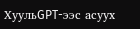ХуульGPT-ээс асуух